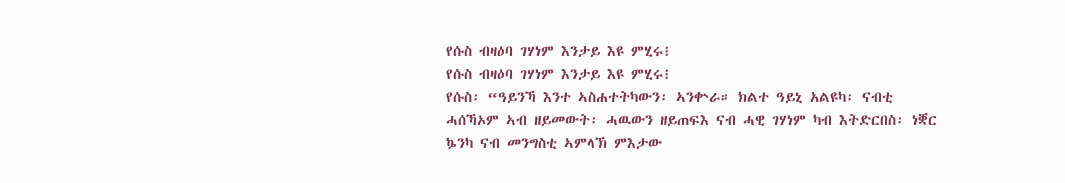የሱስ ብዛዕባ ገሃነም እንታይ እዩ ምሂሩ፧
የሱስ ብዛዕባ ገሃነም እንታይ እዩ ምሂሩ፧
የሱስ፡ “ዓይንኻ እንተ ኣስሐተትካውን፡ ኣንቍራ። ክልተ ዓይኒ አልዩካ፡ ናብቲ ሓሰኻኦም ኣብ ዘይመውት፡ ሓዉውን ዘይጠፍእ ናብ ሓዊ ገሃነም ካብ እትድርበስ፡ ነቛር ኴንካ ናብ መንግስቲ ኣምላኽ ምእታው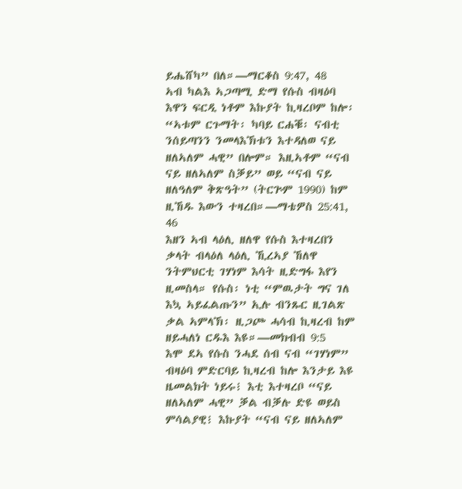ይሔሸካ” በለ።—ማርቆስ 9:47, 48
ኣብ ካልእ ኣጋጣሚ ድማ የሱስ ብዛዕባ እዋን ፍርዲ ነቶም እኩያት ኪዛረቦም ከሎ፡ “ኣቱም ርጉማት፡ ካባይ ርሐቑ፡ ናብቲ ንሰይጣንን ንመላእኽቱን እተዳለወ ናይ ዘለኣለም ሓዊ” በሎም። እዚኣቶም “ናብ ናይ ዘለኣለም ስቓይ” ወይ “ናብ ናይ ዘለዓለም ቅጽዓት” (ትርጕም 1990) ከም ዚኸዱ እውን ተዛረበ።—ማቴዎስ 25:41, 46
እዘን ኣብ ላዕሊ ዘለዋ የሱስ እተዛረበን ቃላት ብላዕለ ላዕሊ ኺረኣያ ኸለዋ ንትምህርቲ ገሃነም እሳት ዚድግፋ እየን ዚመስላ። የሱስ፡ ነቲ “ምዉታት ግና ገለ እኳ ኣይፈልጡን” ኢሉ ብንጹር ዚገልጽ ቃል ኣምላኽ፡ ዚጋጮ ሓሳብ ኪዛረብ ከም ዘይሓለነ ርዱእ እዩ።—መክብብ 9:5
እሞ ደኣ የሱስ ንሓደ ሰብ ናብ “ገሃነም” ብዛዕባ ምድርባይ ኪዛረብ ከሎ እንታይ እዩ ዜመልክት ነይሩ፧ እቲ እተዛረቦ “ናይ ዘለኣለም ሓዊ” ቓል ብቓሉ ድዩ ወይስ ምሳልያዊ፧ እኩያት “ናብ ናይ ዘለኣለም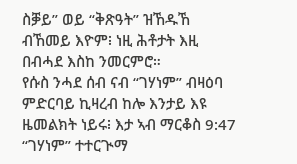ስቓይ” ወይ “ቅጽዓት” ዝኸዱኸ ብኸመይ እዮም፧ ነዚ ሕቶታት እዚ በብሓደ እስከ ንመርምሮ።
የሱስ ንሓደ ሰብ ናብ “ገሃነም” ብዛዕባ ምድርባይ ኪዛረብ ከሎ እንታይ እዩ ዜመልክት ነይሩ፧ እታ ኣብ ማርቆስ 9:47 “ገሃነም” ተተርጒማ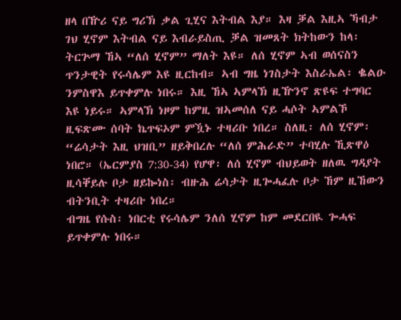ዘላ በዅሪ ናይ ግሪኽ ቃል ጊሂና እትብል እያ። እዛ ቓል እዚኣ ኻብታ ገህ ሂኖም እትብል ናይ እብራይስጢ ቓል ዝመጸት ክትከውን ከላ፡ ትርጕማ ኸኣ “ለሰ ሂኖም” ማለት እዩ። ለሰ ሂኖም ኣብ ወሰናስን ጥንታዊት የሩሳሌም እዩ ዚርከብ። ኣብ ግዜ ነገስታት እስራኤል፡ ቈልዑ ንምስዋእ ይጥቀምሉ ነበሩ። እዚ ኸኣ ኣምላኽ ዚዅንኖ ጽዩፍ ተግባር እዩ ነይሩ። ኣምላኽ ነዞም ከምዚ ዝኣመሰለ ናይ ሓሶት ኣምልኾ ዚፍጽሙ ሰባት ኬጥፍኦም ምዃኑ ተዛሪቡ ነበረ። ስለዚ፡ ለሰ ሂኖም፡ “ሬሳታት እዚ ህዝቢ” ዘይቅበረሉ “ለሰ ምሕራድ” ተባሂሉ ኺጽዋዕ ነበሮ። (ኤርምያስ 7:30-34) የሆዋ፡ ለሰ ሂኖም ብህይወት ዘለዉ ግዳያት ዚሳቐይሉ ቦታ ዘይኰነስ፡ ብዙሕ ሬሳታት ዚጐሓፈሉ ቦታ ኸም ዚኸውን ብትንቢት ተዛሪቡ ነበረ።
ብግዜ የሱስ፡ ነበርቲ የሩሳሌም ንለሰ ሂኖም ከም መደርበዪ ጐሓፍ ይጥቀምሉ ነበሩ።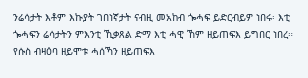ንሬሳታት እቶም እኩያት ገበነኛታት ናብዚ መአከብ ጐሓፍ ይድርብይዎ ነበሩ፡ እቲ ጐሓፍን ሬሳታትን ምእንቲ ኺቃጸል ድማ እቲ ሓዊ ኸም ዘይጠፍእ ይግበር ነበረ።
የሱስ ብዛዕባ ዘይሞቱ ሓሰኻን ዘይጠፍእ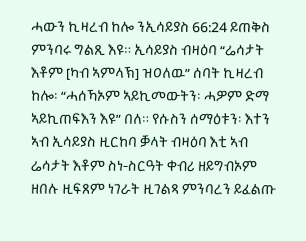ሓውን ኪዛረብ ከሎ ንኢሳይያስ 66:24 ይጠቅስ ምንባሩ ግልጺ እዩ። ኢሳይያስ ብዛዕባ “ሬሳታት እቶም [ካብ ኣምላኽ] ዝዐለዉ” ሰባት ኪዛረብ ከሎ፡ “ሓሰኻኦም ኣይኪመውትን፡ ሓዎም ድማ ኣይኪጠፍእን እዩ” በለ። የሱስን ሰማዕቱን፡ እተን ኣብ ኢሳይያስ ዚርከባ ቓላት ብዛዕባ እቲ ኣብ ሬሳታት እቶም ስነ-ስርዓት ቀብሪ ዘይግብኦም ዘበሉ ዚፍጸም ነገራት ዚገልጻ ምንባረን ይፈልጡ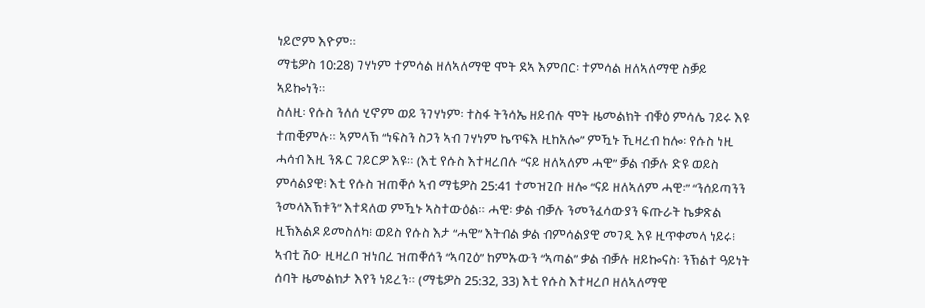ነይሮም እዮም።
ማቴዎስ 10:28) ገሃነም ተምሳል ዘለኣለማዊ ሞት ደኣ እምበር፡ ተምሳል ዘለኣለማዊ ስቓይ ኣይኰነን።
ስለዚ፡ የሱስ ንለሰ ሂኖም ወይ ንገሃነም፡ ተስፋ ትንሳኤ ዘይብሉ ሞት ዜመልክት ብቑዕ ምሳሌ ገይሩ እዩ ተጠቒምሉ። ኣምላኽ “ነፍስን ስጋን ኣብ ገሃነም ኬጥፍእ ዚከአሎ” ምዃኑ ኺዛረብ ከሎ፡ የሱስ ነዚ ሓሳብ እዚ ንጹር ገይርዎ እዩ። (እቲ የሱስ እተዛረበሉ “ናይ ዘለኣለም ሓዊ” ቓል ብቓሉ ድዩ ወይስ ምሳልያዊ፧ እቲ የሱስ ዝጠቐሶ ኣብ ማቴዎስ 25:41 ተመዝጊቡ ዘሎ “ናይ ዘለኣለም ሓዊ፡” “ንሰይጣንን ንመላእኽቱን” እተዳለወ ምዃኑ ኣስተውዕል። ሓዊ፡ ቃል ብቓሉ ንመንፈሳውያን ፍጡራት ኬቃጽል ዚኽእልዶ ይመስለካ፧ ወይስ የሱስ እታ “ሓዊ” እትብል ቃል ብምሳልያዊ መገዲ እዩ ዚጥቀመላ ነይሩ፧ ኣብቲ ሽዑ ዚዛረቦ ዝነበረ ዝጠቐሰን “ኣባጊዕ” ከምኡውን “ኣጣል” ቃል ብቓሉ ዘይኰናስ፡ ንኽልተ ዓይነት ሰባት ዜመልክታ እየን ነይረን። (ማቴዎስ 25:32, 33) እቲ የሱስ እተዛረቦ ዘለኣለማዊ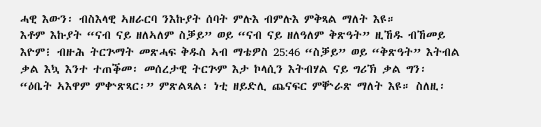ሓዊ እውን፡ ብስእላዊ ኣዘራርባ ንእኩያት ሰባት ምሉእ ብምሉእ ምቅጻል ማለት እዩ።
እቶም እኩያት “ናብ ናይ ዘለኣለም ስቓይ” ወይ “ናብ ናይ ዘለዓለም ቅጽዓት” ዚኸዱ ብኸመይ እዮም፧ ብዙሕ ትርጕማት መጽሓፍ ቅዱስ ኣብ ማቴዎስ 25:46 “ስቓይ” ወይ “ቅጽዓት” እትብል ቃል እኳ እንተ ተጠቕመ፡ መሰረታዊ ትርጕም እታ ኮላሲን እትብሃል ናይ ግሪኽ ቃል ግን፡ “ዕቤት ኣእዋም ምቍጽጻር፡” ምጽልጻል፡ ነቲ ዘይድሊ ጨናፍር ምቝራጽ ማለት እዩ። ስለዚ፡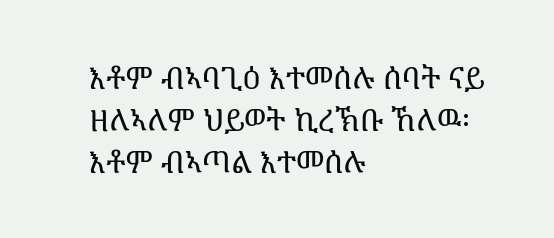እቶም ብኣባጊዕ እተመሰሉ ሰባት ናይ ዘለኣለም ህይወት ኪረኽቡ ኸለዉ፡ እቶም ብኣጣል እተመሰሉ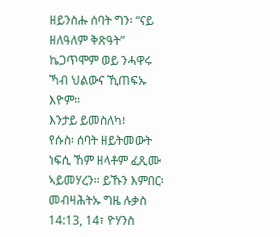ዘይንስሑ ሰባት ግን፡ “ናይ ዘለዓለም ቅጽዓት” ኬጋጥሞም ወይ ንሓዋሩ ኻብ ህልውና ኺጠፍኡ እዮም።
እንታይ ይመስለካ፧
የሱስ፡ ሰባት ዘይትመውት ነፍሲ ኸም ዘላቶም ፈጺሙ ኣይመሃረን። ይኹን እምበር፡ መብዛሕትኡ ግዜ ሉቃስ 14:13, 14፣ ዮሃንስ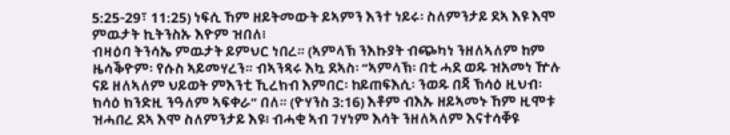5:25-29፣ 11:25) ነፍሲ ኸም ዘይትመውት ይኣምን እንተ ነይሩ፡ ስለምንታይ ደኣ እዩ እሞ ምዉታት ኪትንስኡ እዮም ዝበለ፧
ብዛዕባ ትንሳኤ ምዉታት ይምህር ነበረ። (ኣምላኽ ንእኩያት ብጭካነ ንዘለኣለም ከም ዜሳቕዮም፡ የሱስ ኣይመሃረን። ብኣንጻሩ እኳ ደኣስ፡ “ኣምላኽ፡ በቲ ሓደ ወዱ ዝአመነ ዅሉ ናይ ዘለኣለም ህይወት ምእንቲ ኺረክብ እምበር፡ ከይጠፍእሲ፡ ንወዱ በጃ ኽሳዕ ዚህብ፡ ክሳዕ ክንድዚ ንዓለም ኣፍቀራ” በለ። (ዮሃንስ 3:16) እቶም ብእኡ ዘይኣመኑ ኸም ዚሞቱ ዝሓበረ ደኣ እሞ ስለምንታይ እዩ፧ ብሓቂ ኣብ ገሃነም እሳት ንዘለኣለም እናተሳቐዩ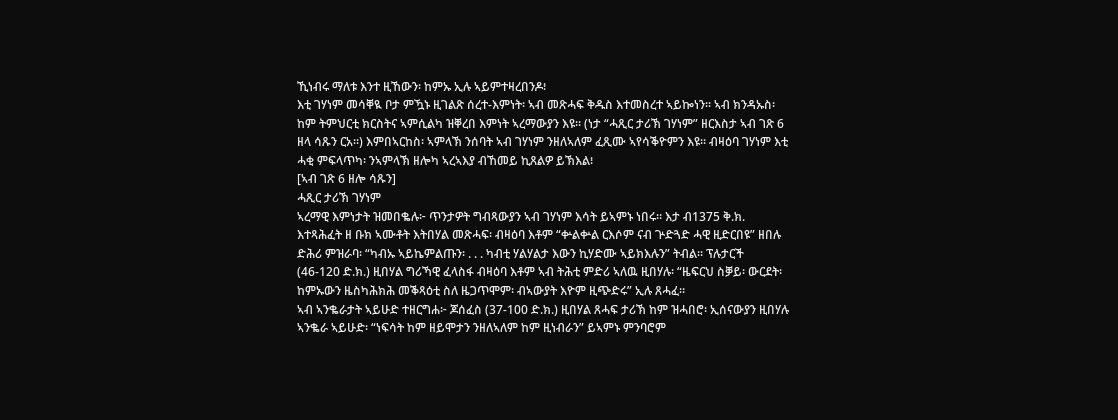ኺነብሩ ማለቱ እንተ ዚኸውን፡ ከምኡ ኢሉ ኣይምተዛረበንዶ፧
እቲ ገሃነም መሳቐዪ ቦታ ምዃኑ ዚገልጽ ሰረተ-እምነት፡ ኣብ መጽሓፍ ቅዱስ እተመስረተ ኣይኰነን። ኣብ ክንዳኡስ፡ ከም ትምህርቲ ክርስትና ኣምሲልካ ዝቐረበ እምነት ኣረማውያን እዩ። (ነታ “ሓጺር ታሪኽ ገሃነም” ዘርእስታ ኣብ ገጽ 6 ዘላ ሳጹን ርአ።) እምበኣርከስ፡ ኣምላኽ ንሰባት ኣብ ገሃነም ንዘለኣለም ፈጺሙ ኣየሳቕዮምን እዩ። ብዛዕባ ገሃነም እቲ ሓቂ ምፍላጥካ፡ ንኣምላኽ ዘሎካ ኣረኣእያ ብኸመይ ኪጸልዎ ይኽእል፧
[ኣብ ገጽ 6 ዘሎ ሳጹን]
ሓጺር ታሪኽ ገሃነም
ኣረማዊ እምነታት ዝመበቈሉ፦ ጥንታዎት ግብጻውያን ኣብ ገሃነም እሳት ይኣምኑ ነበሩ። እታ ብ1375 ቅ.ክ. እተጻሕፈት ዘ ቡክ ኣሙቶት እትበሃል መጽሓፍ፡ ብዛዕባ እቶም “ቍልቍል ርእሶም ናብ ጕድጓድ ሓዊ ዚድርበዩ” ዘበሉ ድሕሪ ምዝራባ፡ “ካብኡ ኣይኬምልጡን፡ . . . ካብቲ ሃልሃልታ እውን ኪሃድሙ ኣይክእሉን” ትብል። ፕሉታርች (46-120 ድ.ክ.) ዚበሃል ግሪኻዊ ፈላስፋ ብዛዕባ እቶም ኣብ ትሕቲ ምድሪ ኣለዉ ዚበሃሉ፡ “ዜፍርህ ስቓይ፡ ውርደት፡ ከምኡውን ዜስካሕክሕ መቕጻዕቲ ስለ ዜጋጥሞም፡ ብኣውያት እዮም ዚጭድሩ” ኢሉ ጸሓፈ።
ኣብ ኣንቈራታት ኣይሁድ ተዘርግሐ፦ ጆሰፈስ (37-100 ድ.ክ.) ዚበሃል ጸሓፍ ታሪኽ ከም ዝሓበሮ፡ ኢሰናውያን ዚበሃሉ ኣንቈራ ኣይሁድ፡ “ነፍሳት ከም ዘይሞታን ንዘለኣለም ከም ዚነብራን” ይኣምኑ ምንባሮም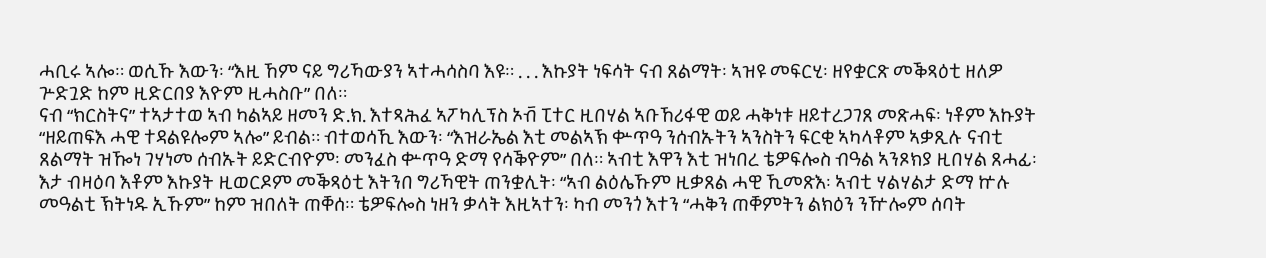ሓቢሩ ኣሎ። ወሲኹ እውን፡ “እዚ ኸም ናይ ግሪኻውያን ኣተሓሳስባ እዩ። . . . እኩያት ነፍሳት ናብ ጸልማት፡ ኣዝዩ መፍርሂ፡ ዘየቋርጽ መቕጻዕቲ ዘለዎ ጕድጓድ ከም ዚድርበያ እዮም ዚሓስቡ” በለ።
ናብ “ክርስትና” ተኣታተወ ኣብ ካልኣይ ዘመን ድ.ክ. እተጻሕፈ ኣፖካሊፕስ ኦቭ ፒተር ዚበሃል ኣቡኸሪፋዊ ወይ ሓቅነቱ ዘይተረጋገጸ መጽሓፍ፡ ነቶም እኩያት “ዘይጠፍእ ሓዊ ተዳልዩሎም ኣሎ” ይብል። ብተወሳኺ እውን፡ “እዝራኤል እቲ መልኣኽ ቍጥዓ ንሰብኡትን ኣንስትን ፍርቂ ኣካላቶም ኣቃጺሉ ናብቲ ጸልማት ዝዀነ ገሃነመ ሰብኡት ይድርብዮም፡ መንፈስ ቍጥዓ ድማ የሳቕዮም” በለ። ኣብቲ እዋን እቲ ዝነበረ ቴዎፍሎስ ብዓል ኣንጾክያ ዚበሃል ጸሓፊ፡ እታ ብዛዕባ እቶም እኩያት ዚወርዶም መቕጻዕቲ እትንበ ግሪኻዊት ጠንቋሊት፡ “ኣብ ልዕሌኹም ዚቃጸል ሓዊ ኺመጽእ፡ ኣብቲ ሃልሃልታ ድማ ኵሉ መዓልቲ ኽትነዱ ኢኹም” ከም ዝበለት ጠቐሰ። ቴዎፍሎስ ነዘን ቃላት እዚኣተን፡ ካብ መንጎ እተን “ሓቅን ጠቐምትን ልክዕን ንዅሎም ሰባት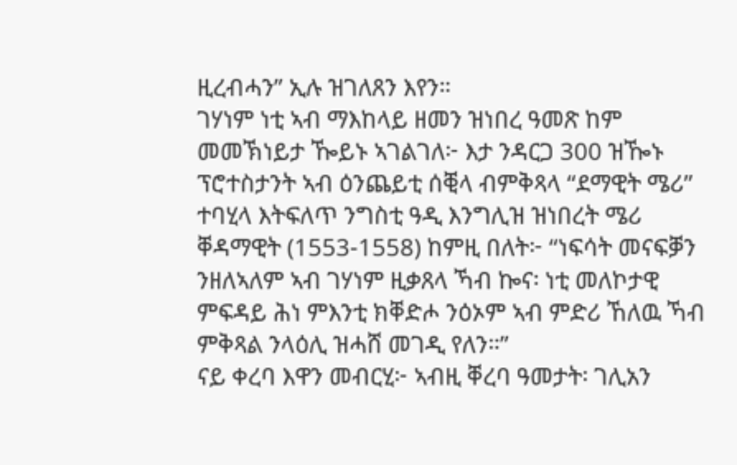ዚረብሓን” ኢሉ ዝገለጸን እየን።
ገሃነም ነቲ ኣብ ማእከላይ ዘመን ዝነበረ ዓመጽ ከም መመኽነይታ ዀይኑ ኣገልገለ፦ እታ ንዳርጋ 300 ዝዀኑ ፕሮተስታንት ኣብ ዕንጨይቲ ሰቒላ ብምቅጻላ “ደማዊት ሜሪ” ተባሂላ እትፍለጥ ንግስቲ ዓዲ እንግሊዝ ዝነበረት ሜሪ ቐዳማዊት (1553-1558) ከምዚ በለት፦ “ነፍሳት መናፍቓን ንዘለኣለም ኣብ ገሃነም ዚቃጸላ ኻብ ኰና፡ ነቲ መለኮታዊ ምፍዳይ ሕነ ምእንቲ ክቐድሖ ንዕኦም ኣብ ምድሪ ኸለዉ ኻብ ምቅጻል ንላዕሊ ዝሓሸ መገዲ የለን።”
ናይ ቀረባ እዋን መብርሂ፦ ኣብዚ ቐረባ ዓመታት፡ ገሊአን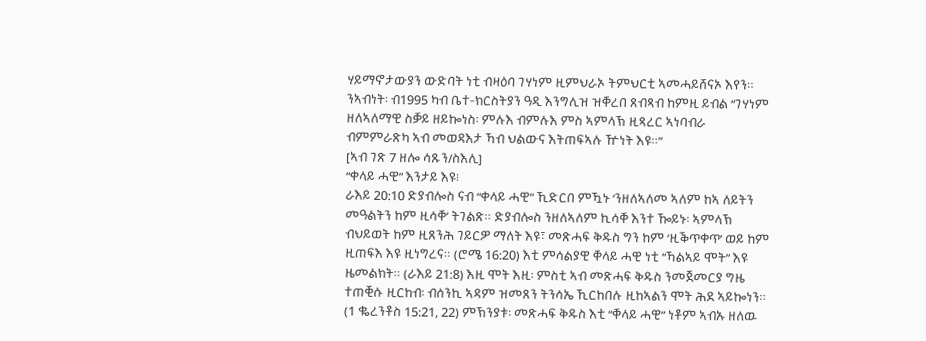ሃይማኖታውያን ውድባት ነቲ ብዛዕባ ገሃነም ዚምህራኦ ትምህርቲ ኣመሓይሸናኦ እየን። ንኣብነት፡ ብ1995 ካብ ቤተ-ክርስትያን ዓዲ እንግሊዝ ዝቐረበ ጸብጻብ ከምዚ ይብል “ገሃነም ዘለኣለማዊ ስቓይ ዘይኰነስ፡ ምሉእ ብምሉእ ምስ ኣምላኽ ዚጻረር ኣነባብራ ብምምራጽካ ኣብ መወዳእታ ኻብ ህልውና እትጠፍኣሉ ዅነት እዩ።”
[ኣብ ገጽ 7 ዘሎ ሳጹን/ስእሊ]
“ቀላይ ሓዊ” እንታይ እዩ፧
ራእይ 20:10 ድያብሎስ ናብ “ቀላይ ሓዊ” ኺድርበ ምዃኑ ‘ንዘለኣለመ ኣለም ከኣ ለይትን መዓልትን ከም ዚሳቐ’ ትገልጽ። ድያብሎስ ንዘለኣለም ኪሳቐ እንተ ዀይኑ፡ ኣምላኽ ብህይወት ከም ዚጸንሕ ገይርዎ ማለት እዩ፣ መጽሓፍ ቅዱስ ግን ከም ‘ዚቕጥቀጥ’ ወይ ከም ዚጠፍእ እዩ ዚነግረና። (ሮሜ 16:20) እቲ ምሳልያዊ ቐላይ ሓዊ ነቲ “ኻልኣይ ሞት” እዩ ዜመልክት። (ራእይ 21:8) እዚ ሞት እዚ፡ ምስቲ ኣብ መጽሓፍ ቅዱስ ንመጀመርያ ግዜ ተጠቒሱ ዚርከብ፡ ብሰንኪ ኣዳም ዝመጸን ትንሳኤ ኺርከበሉ ዚከኣልን ሞት ሕደ ኣይኰነን። (1 ቈረንቶስ 15:21, 22) ምኽንያቱ፡ መጽሓፍ ቅዱስ እቲ “ቐላይ ሓዊ” ነቶም ኣብኡ ዘለዉ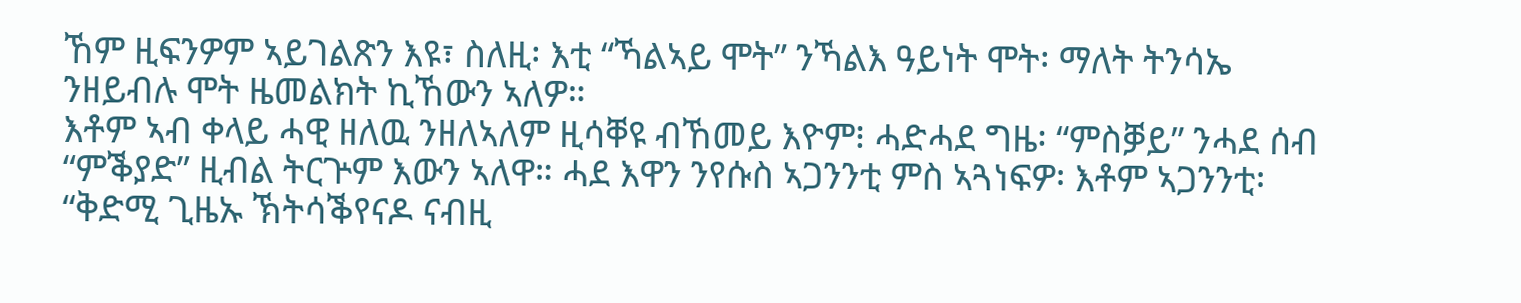ኸም ዚፍንዎም ኣይገልጽን እዩ፣ ስለዚ፡ እቲ “ኻልኣይ ሞት” ንኻልእ ዓይነት ሞት፡ ማለት ትንሳኤ ንዘይብሉ ሞት ዜመልክት ኪኸውን ኣለዎ።
እቶም ኣብ ቀላይ ሓዊ ዘለዉ ንዘለኣለም ዚሳቐዩ ብኸመይ እዮም፧ ሓድሓደ ግዜ፡ “ምስቓይ” ንሓደ ሰብ “ምቕያድ” ዚብል ትርጕም እውን ኣለዋ። ሓደ እዋን ንየሱስ ኣጋንንቲ ምስ ኣጓነፍዎ፡ እቶም ኣጋንንቲ፡ “ቅድሚ ጊዜኡ ኽትሳቕየናዶ ናብዚ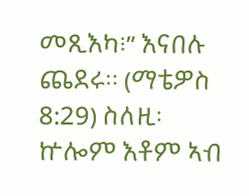መጺእካ፧” እናበሉ ጨደሩ። (ማቴዎስ 8:29) ስለዚ፡ ኵሎም እቶም ኣብ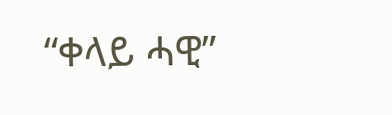“ቀላይ ሓዊ”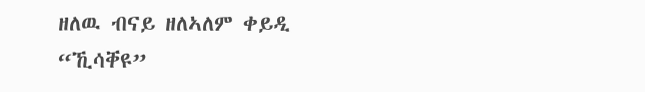ዘለዉ ብናይ ዘለኣለም ቀይዲ “ኺሳቐዩ”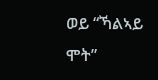ወይ “ኻልኣይ ሞት”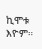ኪሞቱ እዮም።